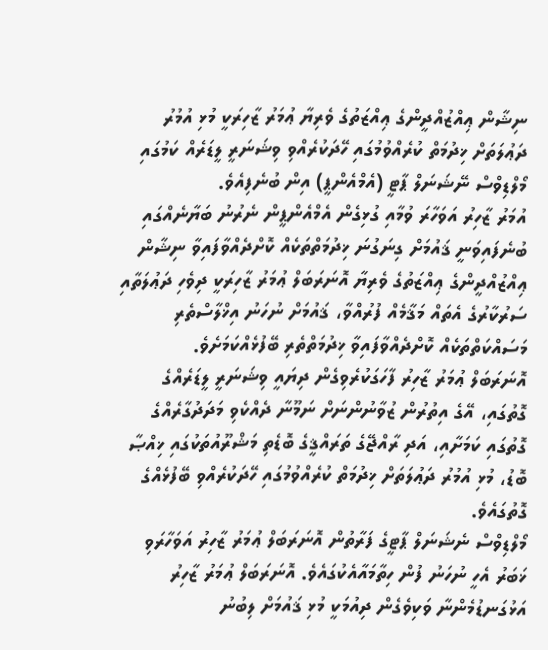ނިޝާން ޢިއްޒުއްދީންގެ ޢިއްޒަތުގެ ވެރިޔާ ޢުމަރު ޒާހިރަކީ މުޅި އުމުރު ދަޢުލަތަށް ޚިދުމަތް ކުރެއްވުމުގައި ހޭދަކުރެއްވި ވިޝަނަރީ ލީޑަރެއް ކަމުގައި މޯލްޑިވްސް ނޭޝަނަލް ޕާޓީ (އެމްއެންޕީ) އިން ބުނެފިއެވެ.
އުމަރު ޒާހިރު އަވަހާރަ ވުމާއި ގުޅިގެން އެމްއެންޕީން ނެރުނު ބަޔާނެއްގައި ބުނެފައިވަނީ ޤައުމަށް ގިނަގުނަ ޚިދުމަތްތަކެއް ކޮށްދެއްވާފައިވާ ނިޝާން ޢިއްޒުއްދީންގެ ޢިއްޒަތުގެ ވެރިޔާ އޮނަރަބަލް ޢުމަރު ޒާހިރަކީ ދިވެހި ދަޢުލަތާއި ސަރުކާރުގެ އެތައް މަޤާމެއް ފުރުއްވާ، ޤައުމަށް ނުހަނު އިޚްލާސްތެރި މަސައްކަތްތަކެއް ކޮށްދެއްވާފައިވާ ޚިދުމަތްތެރި ބޭފުޅެއްކަމަށެވެ.
އޮނަރަބަލް ޢުމަރު ޒާހިރު ފާހަގަކުރެވިގެން ދިޔައީ ވިޝަނަރީ ލީޑަރެއްގެ ގޮތުގައި، އޭގެ އިތުރުން ޒުވާނުންނަށް ނަމޫނާ ދެއްކެވި މަދަދުގާރެއްގެ ގޮތުގައި ކަމަށާއި، އަދި ރާއްޖޭގެ ތަރައްޤީގެ ބޮޑެތި މަޝްރޫއުތަކުގައި ޚިއްޞާ ބޮޑު، މުޅި އުމުރު ދަޢުލަތަށް ޚިދުމަތް ކުރެއްވުމުގައި ހޭދަކުރެއްވި ބޭފުޅެއްގެ ގޮތުގައެވެ.
މޯލްޑިވްސް ނެޝަނަލް ޕާޓީގެ ފަރާތުން އޮނަރަބަލް ޢުމަރު ޒާހިރު އަވަހާރަވި ޚަބަރު އެހީ ނުހަނު ފުން ހިތާމައާއެކުގައެވެ. އޮނަރަބަލް ޢުމަރު ޒާހިރު އަޅުގަނޑުމެންނާ ވަކިވެގެން ދިއުމަކީ މުޅި ޤައުމަށް ލިބުނު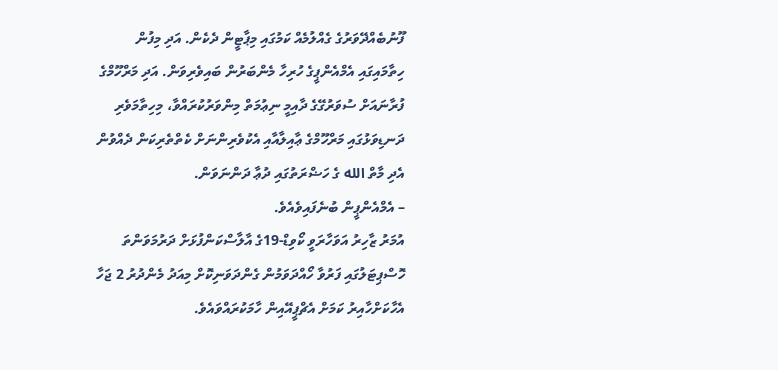ފޫނުބެއްދޭވަރުގެ ގެއްލުމެއް ކަމުގައި މިޕާޓީން ދެކެން. އަދި މިފުން ހިތާމައިގައި އެމްއެންޕީގެ ހުރިހާ މެންބަރުން ބައިވެރިވަން. އަދި މަރްހޫމްގެ ފުރާނައަށް ސުވަރުގޭގެ ދާއިމީ ނިޢުމަތް މިންވަރުކުރައްވާ، މިހިތާމަވެރި ދަނޑިވަޅުގައި މަރްހޫމްގެ ޢާއިލާއާއި އެކުވެރިންނަށް ކެތްތެރިކަން ދެއްވުން އެދި މާތް الله ގެ ހަޟްރަތުގައި ދުޢާ ދަންނަވަން.
– އެމްއެންޕީން ބުނެފައިވެއެވެ.
އުމަރު ޒާހިރު އަވަހާރަވީ ކޯވިޑް-19ގެ އާލާސްކަންފުޅަށް ދަރުމަވަންތަ ހޮސްޕިޓަލުގައި ފަރުވާ ހޯއްދަވަމުން ގެންދަވަނިކޮށް މިއަދު މެންދުރު 2 ޖަހާ އެހާކަށްހާއިރު ކަމަށް އެޗްޕީއޭއިން ހާމަކުރައްވައެވެ.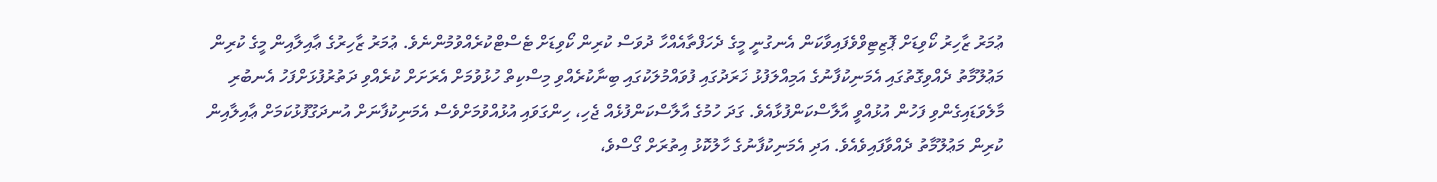ޢުމަރު ޒާހިރު ކޯވިޑަށް ޕޮޒިޓިވްވެފައިވާކަން އެނގުނީ މީގެ ދެހަފްތާއެއްހާ ދުވަސް ކުރިން ކޯވިޑަށް ޓެސްޓްކުރެއްވުމުންނެވެ. ޢުމަރު ޒާހިރުގެ ޢާއިލާއިން މީގެ ކުރިން މަޢުލޫމާތު ދެއްވިގޮތުގައި އެމަނިކުފާނުގެ އަމިއްލަފުޅު ޚަރަދުގައި ފުވައްމުލަކުގައި ބިނާކުރެއްވި މިސްކިތް ހުޅުވުމަށް އެރަށަށް ކުރެއްވި ދަތުރުފުޅަށްފަހު އެނބުރި މާލެވަޑައިގެންވި ފަހުން އުޅުއްވީ އާލާސްކަންފުޅާއެވެ. ގަދަ ހުމުގެ އާލާސްކަންފުޅެއް ޖެހި، ހިންގަވައި އުޅުއްވުމަށްވެސް އެމަނިކުފާނަށް އުނދަގޫފުޅުކަމަށް ޢާއިލާއިން ކުރިން މަޢުލޫމާތު ދެއްވާފައިވެއެވެ. އަދި އެމަނިކުފާނުގެ ހާލުކޮޅު އިތުރަށް ގޯސްވެ،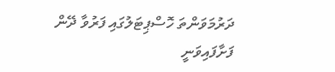ދަރުމަވަންތަ ހޮސްޕިޓަލުގައި ފަރުވާ ދޭން ފަށާފައިވަނީ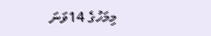މިމަހުގެ 14ވަނަ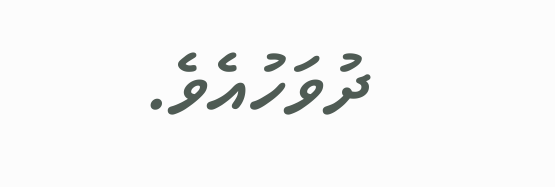ދުވަހުއެވެ.